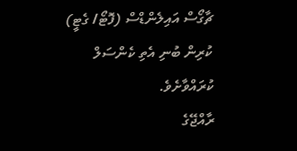ޗާގޯސް އައިލެންޑްސް (ފޮޓޯ/ ގެޓީ)
ކުރިން ބުނި އެތި ކެންސަލް ކުރައްވާށެވެ.
ރާއްޖޭގެ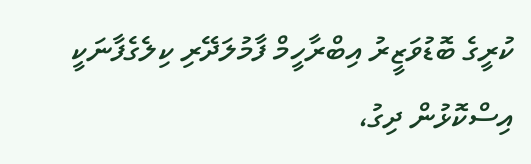ކުރީގެ ބޮޑުވަޒީރު އިބްރާހީމް ފާމުލަދޭރި ކިލެގެފާނަކީ އިސްކޮޅުން ދިގު،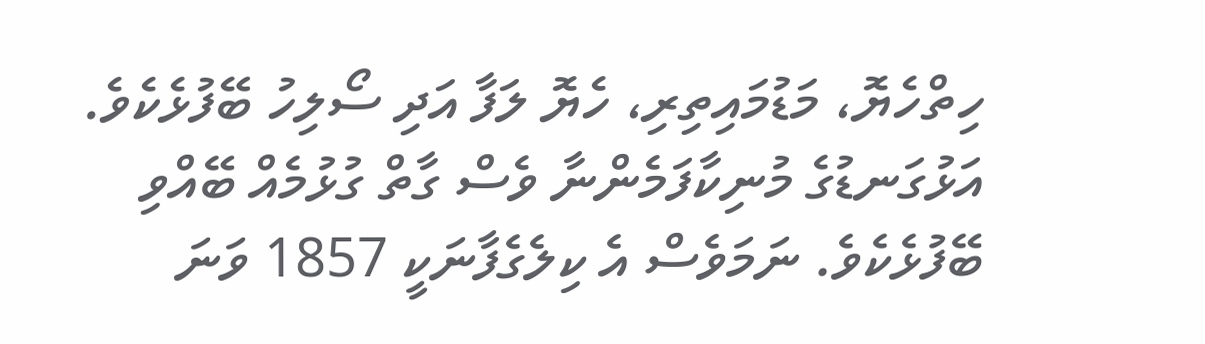ހިތްހެޔޮ، މަޑުމައިތިރި، ހެޔޮ ލަފާ އަދި ސޯލިހު ބޭފުޅެކެވެ. އަޅުގަނޑުގެ މުނިކާފަމެންނާ ވެސް ގާތް ގުޅުމެއް ބޭއްވި ބޭފުޅެކެވެ. ނަމަވެސް އެ ކިލެގެފާނަކީ 1857 ވަނަ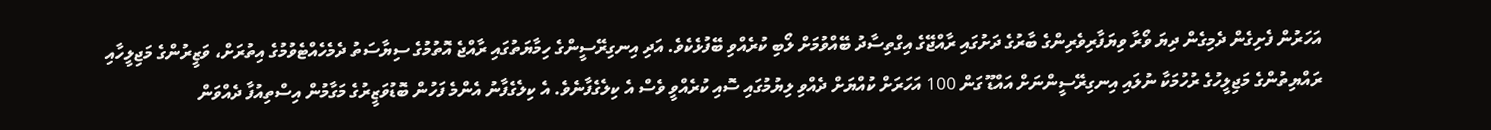އަހަރުން ފެށިގެން ދެމިގެން ދިޔަ ވޯރާ ވިޔަފާރިވެރިންގެ ބާރުގެ ދަށުގައި ރާއްޖޭގެ އިގްތިސާދު ބޭއްވުމަށް ލޯބި ކުރެއްވި ބޭފުޅެކެވެ. އަދި އިނގިރޭސީންގެ ހިމާޔަތުގައި ރާއްޖެ އޮތުމުގެ ސިޔާސަތު ދެމެހެއްޓެވުމުގެ އިތުރަށް، ވަޒީރުންގެ މަޖިލީހާއި ރައްޔިތުންގެ މަޖިލީހުގެ ރުހުމަކާ ނުލައި އިނގިރޭސީންނަށް އައްޑޫ ގަން 100 އަހަރަށް ކުއްޔަށް ދެއްވި ލިޔުމުގައި ސޮއި ކުރެއްވީ ވެސް އެ ކިލެގެފާނެވެ. އެ ކިލެގެފާނު އެންމެ ފަހުން ބޮޑުވަޒީރުގެ މަގާމުން އިސްތިއުފާ ދެއްވަން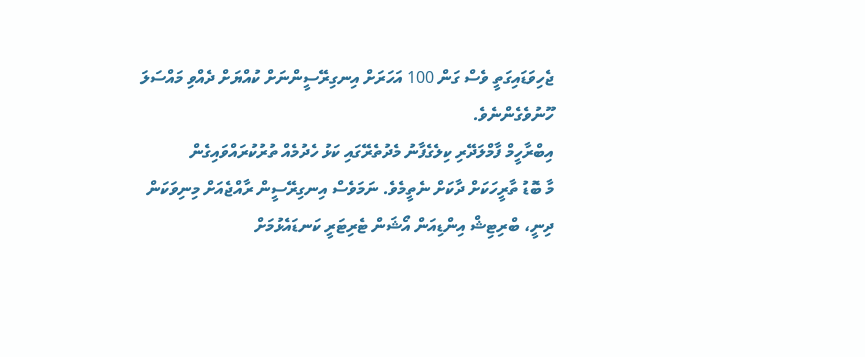ޖެހިވަޑައިގަތީ ވެސް ގަން 100 އަހަރަށް އިނގިރޭސީންނަށް ކުއްޔަށް ދެއްވި މައްސަލަ ހޫނުވެގެންނެވެ.
އިބްރާހީމް ފާމްލަދޭރި ކިލެގެފާނު މެދުތެރޭގައި ކަޅު ހެދުމެއް ތުރުކުރައްވައިގެން
މާ ބޮޑު ތާރީހަކަށް ދާކަށް ނެތީމެވެ. ނަމަވެސް އިނގިރޭސީން ރާއްޖެއަށް މިނިވަކަން ދިނީ، ބްރިޓިޝް އިންޑިއަން އޯޝަން ޓެރިޓަރީ ކަނޑައެޅުމަށް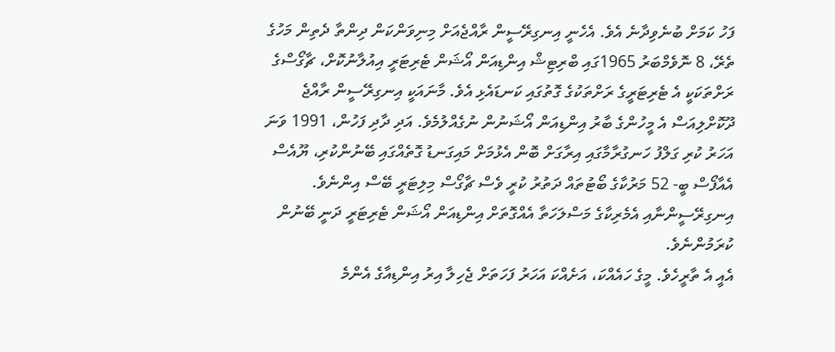ފަހު ކަމަށް ބުނެވިދާނެ އެވެ. އެހެނީ އިނގިރޭސީން ރާއްޖެއަށް މިނިވަންކަން ދިންތާ ދެތިން މަހުގެ ތެރޭ، 8 ނޮވެމްބަރު 1965ގައި ބްރިޓިޝް އިންޑިއަން އޯޝަން ޓެރިޓަރީ އިއުލާނުކޮށް، ޗާގޯސްގެ ރަށްތަކަކީ އެ ޓެރިޓަރީގެ ރަށްތަކުގެ ގޮތުގައި ކަނޑައެޅި އެވެ. މާނައަކީ އިނގިރޭސީން ރާއްޖެ ދޫކޮށްލިއަސް އެ މީހުންގެ ބާރު އިންޑިއަން އޯޝަނުން ނުގެއްލުމެވެ. އަދި ދާދި ފަހުން، 1991 ވަނަ އަހަރު ކުރި ގަލްފު ހަނގުރާމާގައި އިރާގަށް ބޮން އެޅުމަށް މައިގަނޑު ގޮތެއްގައި ބޭނުންކުރި، ޔޫއެސް އެއާފޯސް ބީ- 52 މަރުކާގެ ބޯޓުތައް ދަތުރު ކުރީ ވެސް ޗާގޯސް މިލިޓަރީ ބޭސް އިންނެވެ.
އިނގިރޭސީންނާއި އެމެރިކާގެ މަސްލަހަތާ އެއްގޮތަށް އިންޑިއަން އޯޝަން ޓެރިޓަރީ ދަނީ ބޭނުން ކުރަމުންނެވެ.
އެއީ އެ ތާރީހެވެ. މީގެ ހައެއްކަ، އަށެއްކަ އަހަރު ފަހަތަށް ޖެހިލާ އިރު އިންޑިއާގެ އެންމެ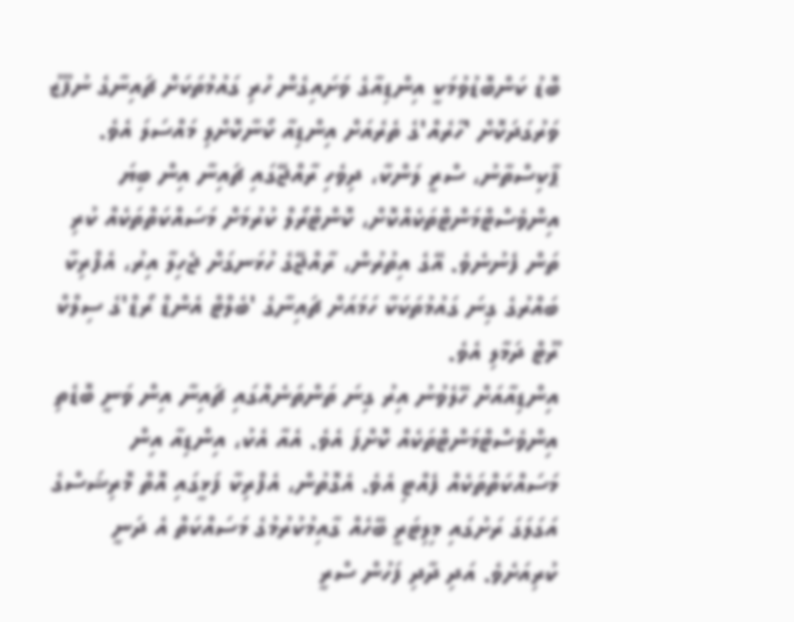ބޮޑު ކަންބޮޑުވުމަކީ އިންޑިއާގެ ވަށައިގެން ހުރި ގައުމުތަކަށް ޗައިނާގެ ނުފޫޒު ވަރުގަދަކޮށް 'ހާރެއް'ގެ ތެރެއަށް އިންޑިއާ ކޯނާކޮށްލި މައްސަލަ އެވެ. ޕާކިސްތާނު، ސްރީ ލަންކާ، ދިވެހި ރާއްޖޭގައި ޗައިނާ އިން ބިޔަ އިންވެސްޓްމަންޓްތަކެއްކޮށް، ކޮންޓްރޯލް ކުރުމަށް މަސައްކަތްތަކެއް ކުރި ތަން ފެނުނެވެ. އޭގެ އިތުރުން، ރާއްޖޭގެ ހުޅަނގަށް ޖެހިލާ އިރު، އެފްރިކާ ބައްރުގެ ގިނަ ގައުމުތަކަކާ ހަމައަށް ޗައިނާގެ 'ބެލްޓް އެންޑް ރޯޑް'ގެ ސިލްކް ރޫޓް ދަމާލި އެވެ.
އިންޑިއާއަށް ހޭލެވުނު އިރު ގިނަ ތަންތަނެއްގައި ޗައިނާ އިން ވަނީ ބޮޑެތި އިންވެސްޓްމަންޓްތަކެއް ކޮށްފަ އެވެ. އެއާ އެކު، އިންޑިއާ އިން މަސައްކަތްތަކެއް ފެއްޓި އެވެ. އެގޮތުން، އެފްރިކާ ފަޅީގައި އޮތް މޮރިޝަސްގެ އަގަލަގަ ރަށުގައި މިލިޓަރީ ބޭހެއް ގާއިމުކުރުމުގެ މަސައްކަތް އެ ދަނީ ކުރިއަށެވެ. އަދި ދާދި ފަހުން ސްރީ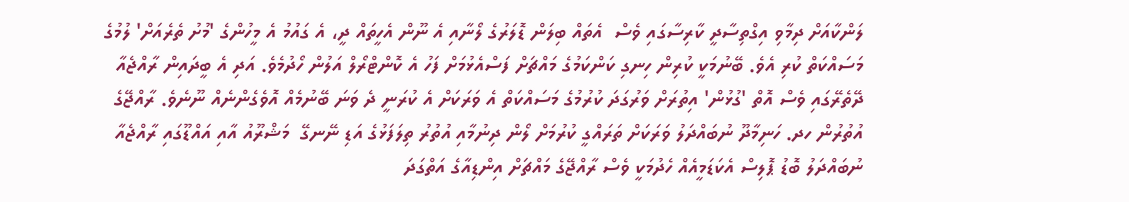ލަންކާއަށް ދިމާވި އިގްތިސާދީ ކާރިސާގައި ވެސް  އެތައް ބިލަން ޑޮލަރުގެ ލޯނާއި އެ ނޫން އެހީތައް ދީ، އެ ގައުމު އެ މީހުންގެ 'މުށު ތެރެއަށް' ލުމުގެ މަސައްކަތް ކުރި އެވެ. ބޭނުމަކީ ކުރިން ހިނގި ކަންކަމުގެ މައްޗަށް ފަސްއެޅުމަށް ފަހު އެ ކޮންޓްރޯލް އަލުން ހޯދުމެވެ. އަދި އެ ބީދައިން ރާއްޖެއާ ދޭތެރޭގައި ވެސް އޮތް 'ގުޅުން' އިތުރަށް ވަރުގަދަ ކުރުމުގެ މަސައްކަތް އެ ވަރަކަށް އެ ކުރަނީ ދެ ވަނަ ބޭނުމެއް އޮވެގެންނެއް ނޫނެވެ. ރާއްޖޭގެ އުތުރުން ހދ. ހަނިމާދޫ ނުބައްދަލު ވަރަކަށް ތަރައްގީ ކުރުމަށް ލޯން ދިނުމާއި އުތުރު ތިލަފަޅުގެ އަޑި ނޭނގޭ  މަޝްރޫއު އާއި އައްޑޫގައި ރާއްޖެއާ ނުބައްދަލު ބޮޑު ޕޮލިސް އެކަޑަމީއެއް ހެދުމަކީ ވެސް ރާއްޖޭގެ މައްޗަށް އިންޑިއާގެ އަތްގަދަ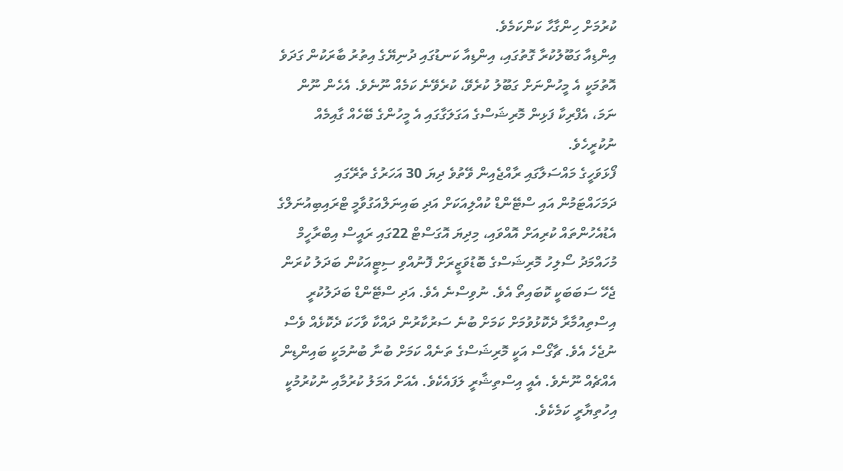ކުރުމަށް ހިންގާހާ ކަންކަމެވެ.
އިންޑިއާ ގަބޫލުކުރާ ގޮތުގައި، އިންޑިއާ ކަނޑުގައި ދުނިޔޭގެ އިތުރު ބާރަކުން ގަދަވެ އޮތުމަކީ އެ މީހުންނަށް ގަބޫލު ކުރެވޭ، ކުރެވޭނެ ކަމެއް ނޫނެވެ. އެހެން ނޫން ނަމަ، އެފްރިކާ ފަޅިން މޮރިޝަސްގެ އަގަލަގާގައި އެ މީހުންގެ ބޭހެއް ގާއިމެއް ނުކުރީހެވެ.
ފޯޅަވަހީގެ މައްސަލާގައި ރާއްޖެއިން ވޭތުވެ ދިޔަ 30 އަހަރުގެ ތެރޭގައި ދަމަހައްޓަމުން އައި ސްޓޭންޑް ކުއްލިއަކަށް އަދި ބައިނަލްއަގުވާމީ ޓްރައިބިއުނަލްގެ އެޑުއެހުންތައް ކުރިއަށް އޮއްވައި، މިދިޔަ އޮގަސްޓް 22ގައި ރައީސް އިބްރާހީމް މުހައްމަދު ސޯލިހު މޮރިޝަސްގެ ބޮޑުވަޒީރަށް ފޮނުއްވި ސިޓީއަކުން ބަދަލު ކުރަން ޖެހޭ ސަބަބަކީ ކޮބައިތޯ އެވެ. ނުވިސްނެ އެވެ. އަދި ސްޓޭންޑް ބަދަލުކުރީ އިސްތިއުމާރާ ދެކޮޅުވުމަށް ކަމަށް ބުނެ ސަރުކާރުން ދައްކާ ވާހަކަ ދެކޮޅެއް ވެސް ނުޖެހެ އެވެ. ޗާގޯސް އަކީ މޮރިޝަސްގެ ތަނެއް ކަމަށް ބުނާ ބުނުމަކީ ބައިންޑިން އެއްޗެއް ނޫނެވެ. އެއީ އިސްތިޝާރީ ލަފައެކެވެ. އެއަށް އަމަލު ކުރުމާއި ނުކުރުމުކީ އިހުތިޔާރީ ކަމެކެވެ.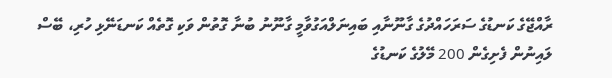ރާއްޖޭގެ ކަނޑުގެ ސަރަހައްދުގެ ގާނޫނާއި ބައިނަލްއަގުވާމީ ގާނޫނު ބުނާ ގޮތުން ވަކި ގޮތެއް ކަނޑަނޭޅި ހުރި، ބޭސް ލައިނުން ފެށިގެން 200 މޭލުގެ ކަނޑުގެ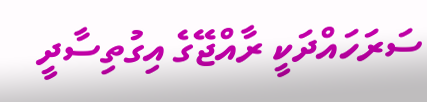ސަރަހައްދަކީ ރާއްޖޭގެ އިގުތިސާދީ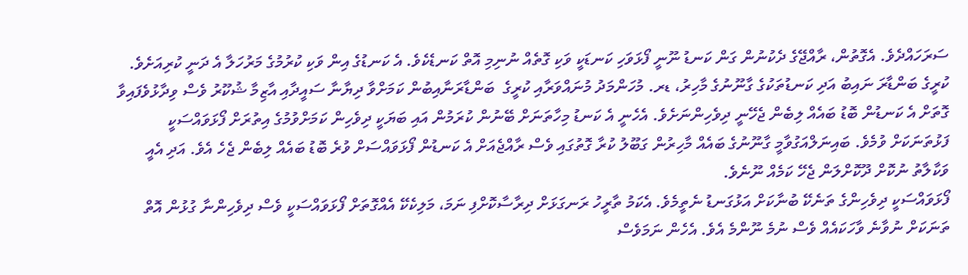ސަރަހައްދެވެ. އެގޮތުން، ރާއްޖޭގެ ދެކުނުން ގަން ކަނޑު ނޫނީ ފޯޅަވަހި ކަނޑަކީ ވަކި ގޮތެއް ނުނިމި އޮތް ކަނޑެކެވެ. އެ ކަނޑުގެ އިން ވަކި ކުރުމުގެ މަރުހަލާ އެ ދަނީ ކުރިއަށެވެ. ކުރީގެ ބަންޑާރަ ނައިބު އަދި ކަނޑުތަކުގެ ގާނޫނުގެ މާހިރު، ޑރ. މުހަންމަދު މުނައްވަރާއި ކުރީގެ  ބަންޑާރަނާއިބުން ކަމަށްވާ ދިޔާނާ ސައީދާއި އާޒިމާ ޝުކޫރު ވެސް ވިދާޅުވެފައިވާ ގޮތަށް އެ ކަނޑުން ބޮޑު ބައެއް ލިބެން ޖެހޭނީ ދިވެހިންނަށެވެ. އެހެނީ އެ ކަނޑު މިހާތަނަށް ބޭނުން ކުރަމުން އައި ބަޔަކީ ދިވެހިން ކަމަށްވުމުގެ އިތުރަށް ފޯޅަވައްސަކީ ފަޅުތަނަކަށް ވުމެވެ. ބައިނަލްއަގުވާމީ ގާނޫނުގެ ބައެއް މާހިރުން ގަބޫލު ކުރާ ގޮތުގައި ވެސް ރާއްޖެއަށް އެ ކަނޑުން ފޯޅަވައްސަށް ވުރެ ބޮޑު ބައެއް ލިބެން ޖެހެ އެވެ. އަދި އެއީ ވަކާލާތު ނުކޮށް ދޫކޮށްލަން ޖެހޭ ކަމެއް ނޫނެވެ.
ފޯޅަވައްސަކީ ދިވެހިންގެ ތަނެކޭ ބުނާކަށް އަޅުގަނޑު ނެތީމެވެ. އެކަމު ތާރީހު ރަނގަޅަށް ދިރާސާކޮށްފި ނަމަ، މަލިކެކޭ އެއްގޮތަށް ފޯޅަވައްސަކީ ވެސް ދިވެހިންނާ ގުޅުން އޮތް ތަނަކަށް ނުވާނެ ވާހަކައެއް ވެސް ނުމެ ނޫންމެ އެވެ. އެހެން ނަމަވެސް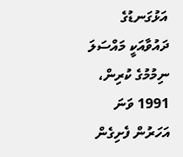އަޅުގަނޑުގެ ދައުވާއަކީ މައްސަލަ ނިމުމުގެ ކުރިން، 1991 ވަނަ އަހަރުން ފެށިގެން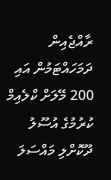ރާއްޖެއިން ދަމަހައްޓަމުން އައި 200 މޭލަށް ކްލެއިމް ކުރުމުގެ އުސޫލު ދޫކޮށްލި މައްސަލަ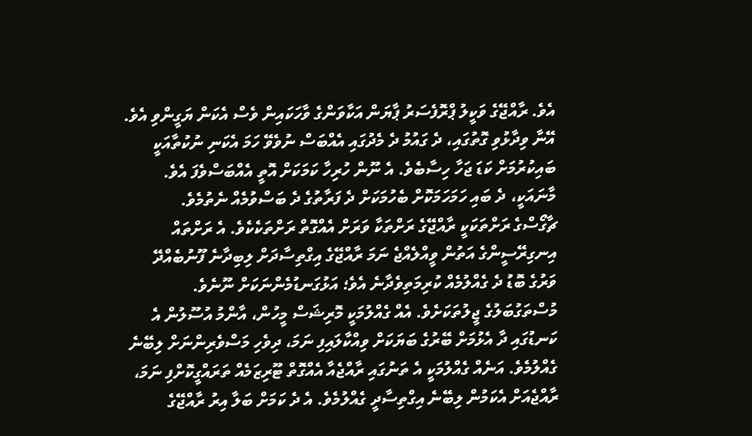އެވެ. ރާއްޖޭގެ ވަކީލު ޕްރޮފެސަރު ޕާޔަން އަކާވަންގެ ވާހަކައިން ވެސް އެކަން ޔަގީންވި އެވެ. އޭނާ ވިދާޅުވި ގޮތުގައި، ދެ ގައުމު ދެ މެދުގައި އެއްބަސް ނުވެވޭ ހަމަ އެކަނި ނުކުތާއަކީ ބައިކުރުމަށް ކަޑަ ޖަހާ ހިސާބެވެ. އެ ނޫން ހުރިހާ ކަމަކަށް އޮތީ އެއްބަސްވެފަ އެވެ. މާނައަކީ، ދެ ބައި ހަމަހަމަކޮށް ބެހުމަކަށް ދެ ފަރާތުގެ ދެ ބަސްވުމެއް ނެތުމެވެ.
ޗާގޯސްގެ ރަށްތަކަކީ ރާއްޖޭގެ ރަށްތަކާ ވަރަށް އެއްގޮތް ރަށްތަކެކެވެ. އެ ރަށްތައް އިނގިރޭސީންގެ އަތުން ވީއްލެއްޖެ ނަމަ ރާއްޖޭގެ އިގްތިސާދަށް ލިބިދާނެ ފޫނުބެއްދޭ ވަރުގެ ބޮޑު ދެ ގެއްލުމެއް ކުރިމަތިވެދާނެ އެވެ؛ އަޅުގަނޑުމެންނަކަށް ނޫނެވެ. މުސްތަގުބަލުގެ ޖީލުތަކަށެވެ. އެއް ގެއްލުމަކީ މޮރިޝަސް މީހުން، އާންމު އުސޫލުން އެ ކަނޑުގައި ދާ އެޅުމަށް ބޭރުގެ ބަޔަކަށް ވިއްކާލައިފި ނަމަ، ދިވެހި މަސްވެރިންނަށް ލިބޭނެ ގެއްލުމެވެ. އަނެއް ގެއްލުމަކީ އެ ތަނުގައި ރާއްޖެއާ އެއްގޮތް ޓޫރިޒަމެއް ތަރައްގީކޮށްފި ނަމަ، ރާއްޖެއަށް އެކަމުން ލިބޭނެ އިގްތިސާދީ ގެއްލުމެވެ. އެ ދެ ކަމަށް ބަލާ އިރު ރާއްޖޭގެ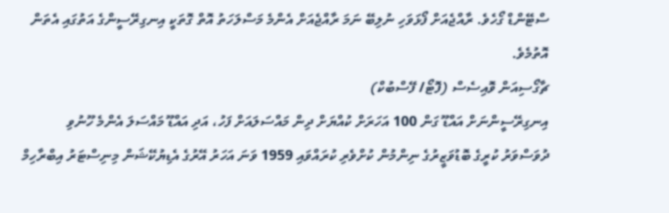ސްޓޭންޑް ގޯހެވެ. ރާއްޖެއަށް ފޯޅަވަހި ނުލިބޭ ނަމަ ރާއްޖެއަށް އެންމެ މަސްލަހަތު އޮތް ގޮތަކީ އިނގިރޭސީންގެ އަތުގައި އެތަން އޮތުމެވެ.
ޗާގޯސިއަން ވޮއިސެސް (ފޮޓޯ/ ފޭސްބުކް)
އިނގިރޭސީންނަށް އައްޑޫ ގަން 100 އަހަރަށް ކުއްޔަށް ދިން މައްސަލައަށް ފަހު، އަދި އައްޑޫ މައްސަލަ އެންމެ ހޫނުވި ދުވަސްވަރު ކުރީގެ ބޮޑުވަޒީރުގެ ނިންމުން ކުށްވެރި ކުރައްވައި 1959 ވަނަ އަހަރު އޭރުގެ އެޑިޔުކޭޝަން މިނިސްޓަރު އިބްރާހިމް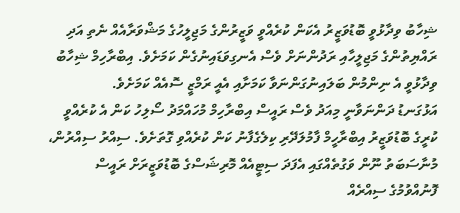ޝިހާބު ވިދާޅުވީ ބޮޑުވަޒީރު އެކަން ކުރެއްވީ ވަޒީރުންގެ މަޖިލީހުގެ މަޝްވަރާއެއް ނެތި އަދި ރައްޔިތުންގެ މަޖިލީހާއި ރަދުންނަށް ވެސް އެނގިވަޑައިނުގެން ކަމަށެވެ. އިބްރާހިމް ޝިހާބު ވިދާޅުވީ އެ ނިންމުން ބަލައިނުގަންނަވާ ކަމަށާއި އެއީ ރަމްޒީ ސޮއެއް ކަމަށެވެ.
އަޅުގަނޑު ދަންނަވާނީ މިއަދު ވެސް ރައީސް އިބްރާހިމް މުހައްމަދު ސޯލިހު ކަން އެ ކުރެއްވީ ކުރީގެ ބޮޑުވަޒީރު އިބްރާހީމް ފާމުލަދޭރި ކިލެގެފާނު ކަން ކުރެއްވި ގޮތަށެވެ. ސިއްރު ސިއްރުން، މުނާސަބަތު ނޫން ވަގުތެއްގައި އެފަދަ ސިޓީއެއް މޮރިޝަސްގެ ބޮޑުވަޒީރަށް ރައީސް ފޮނުއްވުމުގެ ސިއްރެއް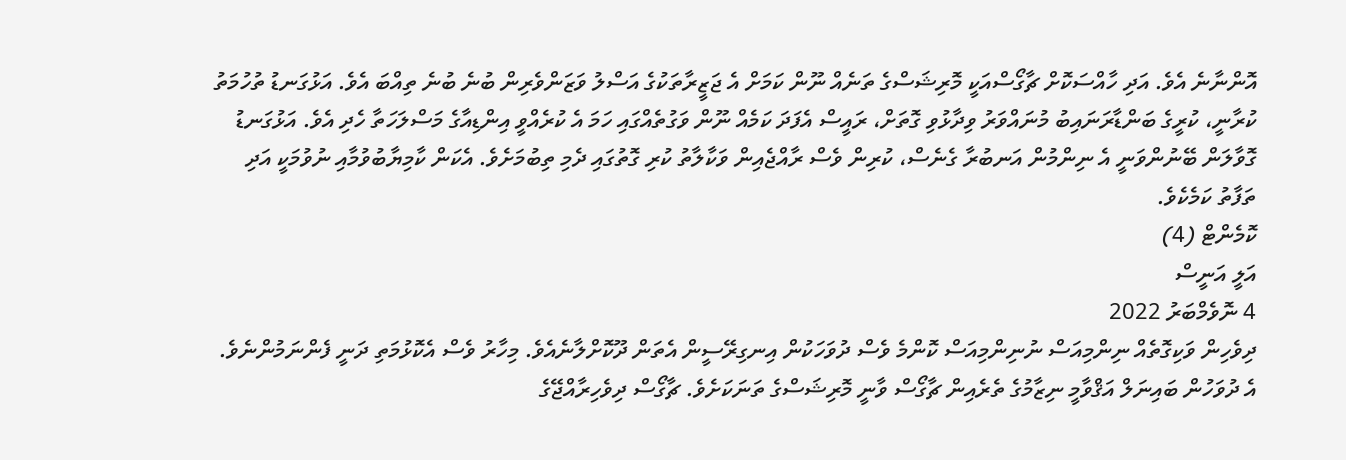އޮންނާނެ އެވެ. އަދި ހާއްސަކޮށް ޗާގޯސްއަކީ މޮރިޝަސްގެ ތަނެއް ނޫން ކަމަށް އެ ޖަޒީރާތަކުގެ އަސްލު ވަޒަންވެރިން ބުނެ ބުނެ ތިއްބަ އެވެ. އަޅުގަނޑު ތުހުމަތު ކުރާނީ، ކުރީގެ ބަންޑާރަނައިބު މުނައްވަރު ވިދާޅުވި ގޮތަށް، ރައީސް އެފަދަ ކަމެއް ނޫން ވަގުތެއްގައި ހަމަ އެ ކުރެއްވީ އިންޑިއާގެ މަސްލަހަތާ ހެދި އެވެ. އަޅުގަނޑު ގޮވާލަން ބޭނުންވަނީ އެ ނިންމުން އަނބުރާ ގެނެސް، ކުރިން ވެސް ރާއްޖެއިން ވަކާލާތު ކުރި ގޮތުގައި ދެމި ތިބުމަށެވެ. އެކަން ކާމިޔާބުވުމާއި ނުވުމަކީ އަދި ތަފާތު ކަމެކެވެ.
ކޮމެންޓް (4)
އަލީ އަނީސް
4 ނޮވެމްބަރު 2022
ދިވެހިން ވަކިގޮތެއް ނިންމިއަސް ނުނިންމިއަސް ކޮންމެ ވެސް ދުވަހަކުން އިނގިރޭސީން އެތަން ދޫކޮށްލާނެއެވެ. މިހާރު ވެސް އެކޮޅުމަތި ދަނީ ފެންނަމުންނެވެ. އެ ދުވަހުން ބައިނަލް އަޤްވާމީ ނިޒާމުގެ ތެރެއިން ޗާގޯސް ވާނީ މޮރިޝަސްގެ ތަނަކަށެވެ. ޗާގޯސް ދިވެހިރާއްޖޭގެ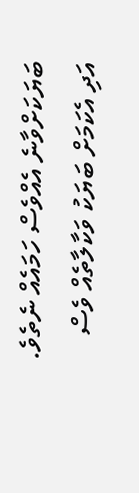ބަޔަކަށްވާނެ އެއްވެސް ހަމައެއް ނެތެވެ. އަދި އެކަމަށް ބަޔަކު ވަކާލާތެއް ވެސް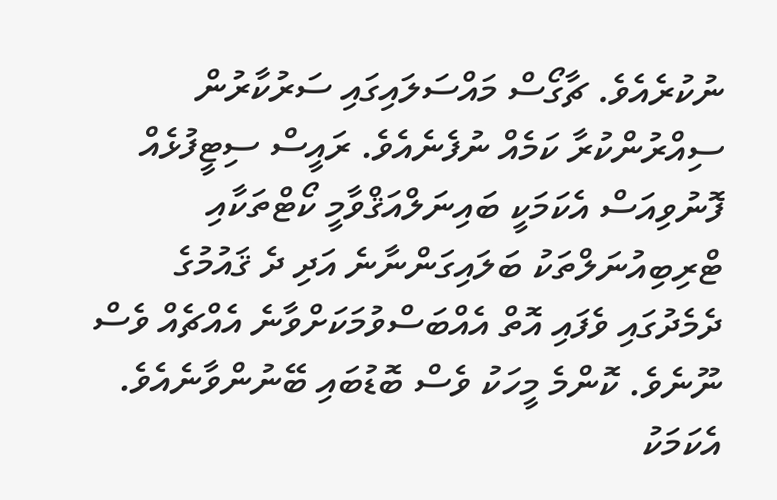ނުކުރެއެވެ. ޗާގޯސް މައްސަލައިގައި ސަރުކާރުން ސިއްރުންކުރާ ކަމެއް ނުފެނެއެވެ. ރައީސް ސިޓީފުޅެއް ފޮނުވިއަސް އެކަމަކީ ބައިނަލްއަޤްވާމީ ކޯޓްތަކާއި ޓްރިބިއުނަލްތަކު ބަލައިގަންނާނެ އަދި ދެ ޤައުމުގެ ދެމެދުގައި ވެފައި އޮތް އެއްބަސްވުމަކަށްވާނެ އެއްޗެއް ވެސް ނޫނެވެ. ކޮންމެ މީހަކު ވެސް ބޮޑުބައި ބޭނުންވާނެއެވެ. އެކަމަކު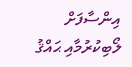އިންސާފަށް ލޯބިކުރުމާއި ޙައްޤު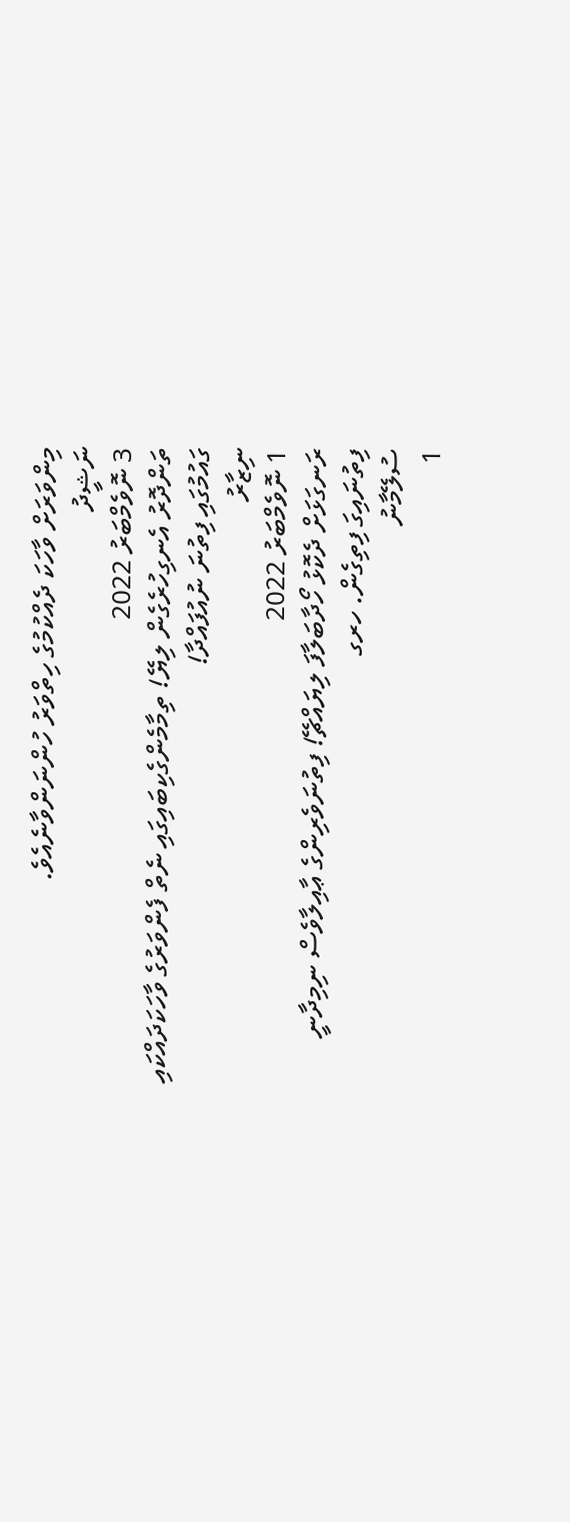މިންވަރަށް ވާހަކަ ދެއްކުމުގެ ހިތްވަރު ހުންނަންވާނެއެވެ.
ނަޝީދު
3 ނޮވެމްބަރު 2022
ތަންދޮރު އެނގިހުރެގެން ލިޔޭ! ތިމާމެންގެކިބައިގައި ނެތް ފެންވަރުގެ ވާހަކަދައްކައި ގައުމުގައި ފިތުނަ ނުއުފައްދާ!
ނިޒާރު
1 ނޮވެމްބަރު 2022
ރަނގަޅަށް ދެކޮޅު ހޯދާބަލާފަ ލިޔައްޗޭ! ފިތުނަވެރިންގެ ޢާއިލާވެސް ނިމިދާނީ ފިތުނައިގަ ފިތިގެން. ހރގ
ސުލޭމާނު
1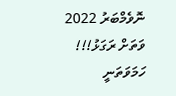ނޮވެމްބަރު 2022
ވަތަށް ރަގަޅު!!! ހަމަވަތަނީ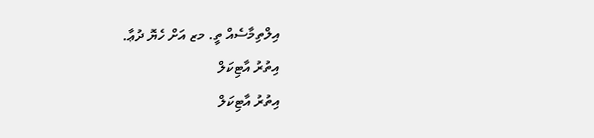އިލްތިމާސެއް ތީ. މޒ އަށް ހެޔޮ ދުޢާ.
އިތުރު އާޓިކަލް
އިތުރު އާޓިކަލް